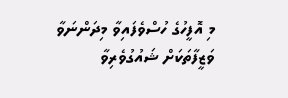މި އޮފީހުގެ ހުސްވެފައިވާ މިދަންނަވާ ވަޒީފާތަކަށް ޝައުގުވެރިވާ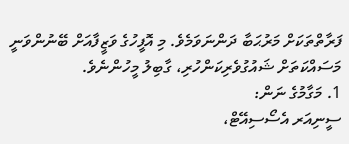ފަރާތްތަކަށް މަރުޙަބާ ދަންނަވަމެވެ. މި އޮފީހުގެ ވަޒީފާއަށް ބޭނުންވަނީ މަސައްކަތަށް ޝައުގުވެރިކަންހުރި، ގާބިލު މީހުންނެވެ.
1. މަގާމުގެ ނަން:
ސީނިއަރ އެސޯސިއޭޓް،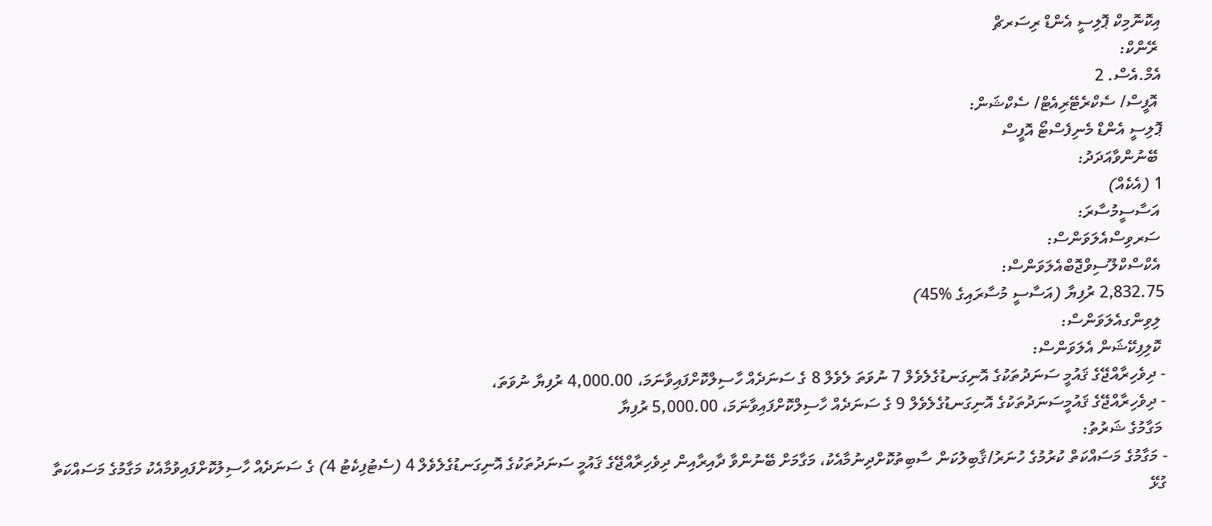އިކޮނޮމިކް ޕޮލިސީ އެންޑް ރިސަރޗް
 ރޭންކް:
އެމް.އެސް. 2
 އޮފީސް/ ސެކްރެޓޭރިއެޓް/ ސެކްޝަން:
ޕޮލިސީ އެންޑް މެނިފެސްޓޯ އޮފީސް
 ބޭނުންވާއަދަދު:
1 (އެކެއް)
 އަސާސީމުސާރަ:
 ސަރވިސްއެލަވަންސް:
 އެކްސްކްލޫސިވްޖޮބްއެލަވަންސް:
2,832.75 ރުފިޔާ (އަސާސީ މުސާރައިގެ %45)
 ލިވިންގއެލަވަންސް:
 ކޮލިފިކޭޝަން އެލަވަންސް:
- ދިވެހިރާއްޖޭގެ ޤައުމީ ސަނަދުތަކުގެ އޮނިގަނޑުގެލެވެލް 7 ނުވަތަ ލެވެލް 8 ގެ ސަނަދެއް ހާސިލްކޮށްފައިވާނަމަ، 4,000.00 ރުފިޔާ ނުވަތަ،
- ދިވެހިރާއްޖޭގެ ޤައުމީސަނަދުތަކުގެ އޮނިގަނޑުގެލެވެލް 9 ގެ ސަނަދެއް ހާސިލްކޮށްފައިވާނަމަ، 5,000.00 ރުފިޔާ
 މަގާމުގެ ޝަރުތު:
- މަގާމުގެ މަސައްކަތް ކުރުމުގެ ހުނަރު/ޤާބިލުކަން ސާބިތުކޮށްދިނުމާއެކު، މަގާމަށް ބޭނުންވާ ދާއިރާއިން ދިވެހިރާއްޖޭގެ ޤައުމީ ސަނަދުތަކުގެ އޮނިގަނޑުގެލެވެލް 4 (ސެޓުފިކެޓު 4) ގެ ސަނަދެއް ހާސިލުކޮށްފައިވުމާއެކު މަގާމުގެ މަސައްކަތާ ގުޅޭ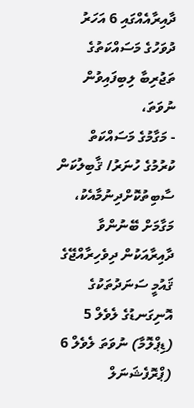ދާއިރާއެއްގައި 6 އަހަރު ދުވަހުގެ މަސައްކަތުގެ ތަޖުރިބާ ލިބިފައިވުން ނުވަތަ،
- މަގާމުގެ މަސައްކަތް ކުރުމުގެ ހުނަރު/ ޤާބިލުކަން ސާބިތުކޮށްދިނުމާއެކު، މަގާމަށް ބޭނުންވާ ދާއިރާއަކުން ދިވެހިރާއްޖޭގެ ޤައުމީ ސަނަދުތަކުގެ އޮނިގަނޑުގެ ލެވެލް 5 (ޑިޕްލޮމާ) ނުވަތަ ލެވެލް 6 (ޕްރޮފެޝަނަލް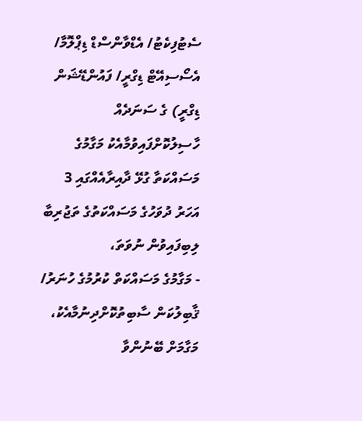ސެޓުފިކެޓު/ އެޑްވާންސްޑް ޑިޕްލޮމާ/ އެސޯސިއޭޓް ޑިގްރީ/ ފައުންޑޭޝަން ޑިގްރީ) ގެ ސަނަދެއް ހާސިލުކޮށްފައިވުމާއެކު މަގާމުގެ މަސައްކަތާ ގުޅޭ ދާއިރާއެއްގައި 3 އަހަރު ދުވަހުގެ މަސައްކަތުގެ ތަޖުރިބާ ލިބިފައިވުން ނުވަތަ،
- މަގާމުގެ މަސައްކަތް ކުރުމުގެ ހުނަރު/ ޤާބިލުކަން ސާބިތުކޮށްދިނުމާއެކު، މަގާމަށް ބޭނުންވާ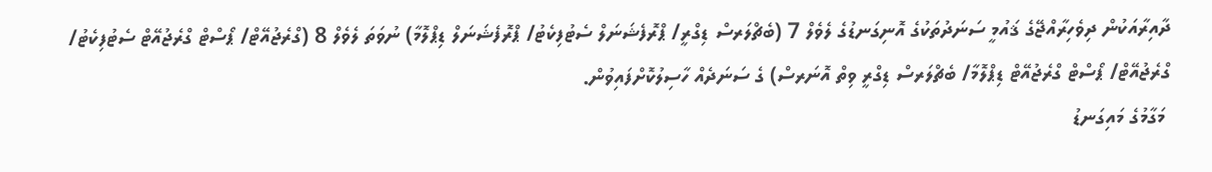ދާއިރާއަކުން ދިވެހިރާއްޖޭގެ ޤައުމީ ސަނަދުތަކުގެ އޮނިގަނޑުގެ ލެވެލް 7 (ބެޗްލަރސް ޑިގްރީ/ ޕްރޮފެޝަނަލް ސެޓުފިކެޓު/ ޕްރޮފެޝަނަލް ޑިޕްލޮމާ) ނުވަތަ ލެވެލް 8 (ގްރެޖުއޭޓް/ ޕޯސްޓް ގްރެޖުއޭޓް ސެޓުފިކެޓު/ ގްރެޖުއޭޓް/ ޕޯސްޓް ގްރެޖުއޭޓް ޑިޕްލޮމާ/ ބެޗްލަރސް ޑިގްރީ ވިތް އޮނަރސް) ގެ ސަނަދެއް ހާސިލުކޮށްފައިވުން.
 މަގާމުގެ މައިގަނޑު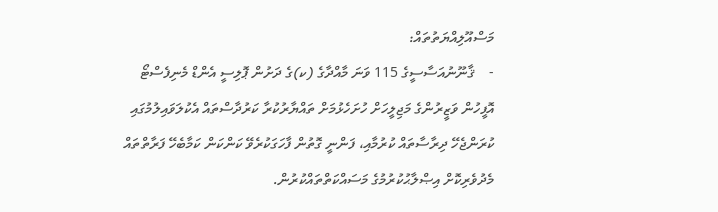މަސްއޫލިއްޔަތުތައް:
-    ޤާނޫނުއަސާސީގެ 115 ވަނަ މާއްދާގެ (ކ)ގެ ދަށުން ޕޮލިސީ އެންޑް މެނިފެސްޓޯ އޮފީހުން ވަޒީރުންގެ މަޖިލީހަށް ހުށަހެޅުމަށް ތައްޔާރުކުރާ ކަރުދާސްތައް އެކުލަވައިލުމުގައި ކުރަންޖެހޭ ދިރާސާތައް ކުރުމާއި، ފަންނީ ގޮތުން ފާހަގަކުރެވޭ ކަންކަން ކަމާބެހޭ ފަރާތްތައް މެދުވެރިކޮށް އިޞްލާޙުކުރުމުގެ މަސައްކަތްތައްކުރުން.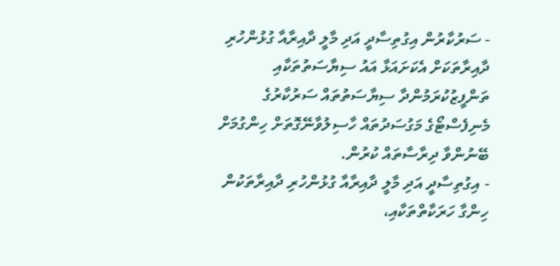- ސަރުކާރުން އިގުތިސާދީ އަދި މާލީ ދާއިރާއާ ގުޅުންހުރި ދާއިރާތަކަށް އެކަށައަޅާ އައު ސިޔާސަތުތަކާއި ތަންފީޒުކުރަމުންދާ ސިޔާސަތުތައް ސަރުކާރުގެ މެނިފެސްޓޯގެ މަގުސަދުތައް ހާސިލުވާނޭގޮތަށް ހިންގުމަށް ބޭނުންވާ ދިރާސާތައް ކުރުން.
- އިގުތިސާދީ އަދި މާލީ ދާއިރާއާ ގުޅުންހުރި ދާއިރާތަކުން ހިންގާ ހަރަކާތްތަކާއި،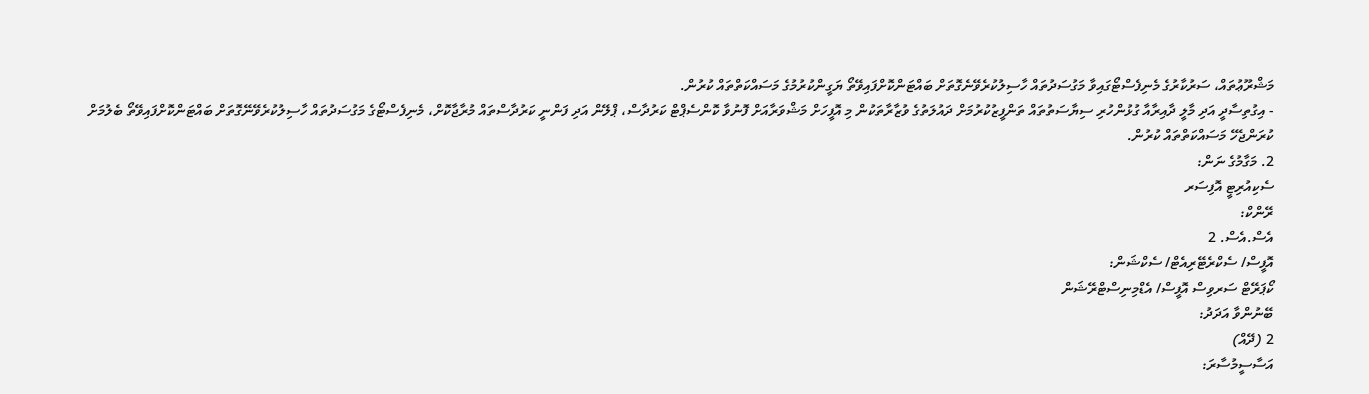މަޝްރޫޢުތައް، ސަރުކާރުގެ މެނިފެސްޓޯގައިވާ މަގުސަދުތައް ހާސިލުކުރެވޭނެގޮތަށް ބައްޓަންކޮށްފައިވޭތޯ ޔަގީންކުރުމުގެ މަސައްކަތްތައް ކުރުން.
- އިގުތިސާދީ އަދި މާލީ ދާއިރާއާ ގުޅުންހުރި ސިޔާސަތުތައް ތަންފީޒުކުރުމަށް ދައުލަތުގެ ވުޒާރާތަކުން މި އޮފީހަށް މަޝްވަރާއަށް ފޮނުވާ ކޮންސެޕްޓް ކަރުދާސް، ޕްލޭން އަދި ފަންނީ ކަރުދާސްތައް މުރާޖާކޮށް، މެނިފެސްޓޯގެ މަގުސަދުތައް ހާސިލުކުރެވޭނޭގޮތަށް ބައްޓަންކޮށްފައިވޭތޯ ބެލުމަށް ކުރަންޖެހޭ މަސައްކަތްތައް ކުރުން.
2. މަގާމުގެ ނަން:
ސެކިއުރިޓީ އޮފިސަރ
ރޭންކް:
އެސް.އެސް. 2
އޮފީސް/ ސެކްރެޓޭރިއެޓް/ ސެކްޝަން:
ކޯޕަރޭޓް ސަރވިސް އޮފީސް/ އެޑްމިނިސްޓްރޭޝަން
ބޭނުންވާ އަދަދު:
2 (ދޭއް)
އަސާސީމުސާރަ: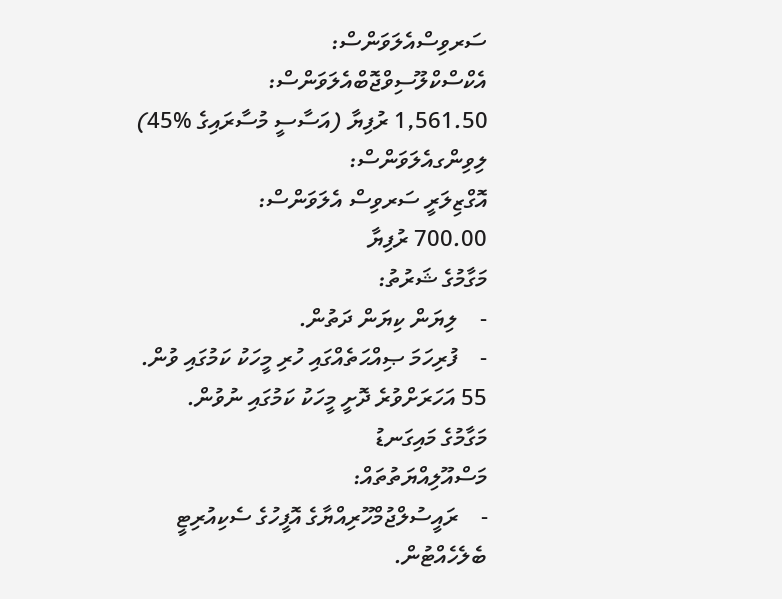ސަރވިސްއެލަވަންސް:
އެކްސްކްލޫސިވްޖޮބްއެލަވަންސް:
1,561.50 ރުފިޔާ (އަސާސީ މުސާރައިގެ %45)
ލިވިންގއެލަވަންސް:
އޮގްޒިލަރީ ސަރވިސް އެލަވަންސް:
700.00 ރުފިޔާ
މަގާމުގެ ޝަރުތު:
-    ލިޔަން ކިޔަން ދަތުން.
-    ފުރިހަމަ ޞިއްޙަތެއްގައި ހުރި މީހަކު ކަމުގައި ވުން.
55 އަހަރަށްވުރެ ދޮށީ މީހަކު ކަމުގައި ނުވުން.
މަގާމުގެ މައިގަނޑު
މަސްއޫލިއްޔަތުތައް:
-    ރައީސުލްޖުމްހޫރިއްޔާގެ އޮފީހުގެ ސެކިއުރިޓީ ބެލެހެއްޓުން.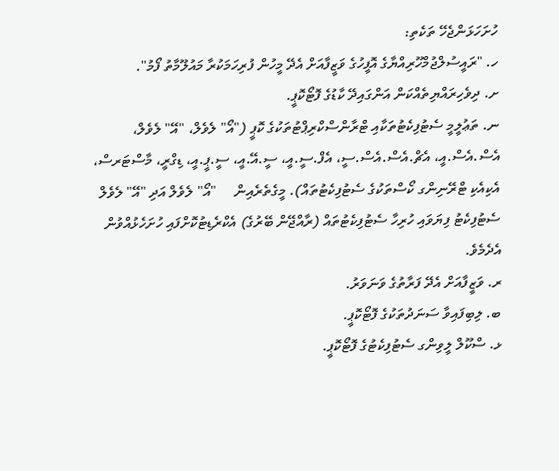ހުށަހަޅަންޖެހޭ ތަކެތި:
ހ. "ރައީސުލްޖުމްހޫރިއްޔާގެ އޮފީހުގެ ވަޒީފާއަށް އެދޭ މީހުން ފުރިހަމަކުރާ މައުލޫމާތު ފޯމު".
ށ. ދިވެހިރައްޔިތެއްކަން އަންގައިދޭ ކާޑުގެ ފޮޓޯކޮޕީ.
ނ. ތަޢުލީމީ ސެޓުފިކެޓުތަކާއި ޓްރާންސްކްރިޕްޓުތަކުގެ ކޮޕީ ("އޯ" ލެވެލް، "އޭ" ލެވެލް، އެސް.އެސް.އީ، އެޗް.އެސް.އެސް.ސީ، އެފް.ސީ.އީ، ސީ.އޭ.އީ، ސީ.ޕީ.އީ، ޑިގްރީ، މާސްޓަރސް، އެކިއެކި ޓްރޭނިންގ ކޯސްތަކުގެ ސެޓުފިކެޓުތައް). މީގެތެރެއިން     "އޯ" ލެވެލް އަދި "އޭ" ލެވެލް ސެޓުފިކެޓު ފިޔަވައި ހުރިހާ ސެޓުފިކެޓުތައް (ރާއްޖޭން ބޭރުގެ) އެކްރެޑިޓުކޮށްފައި ހުށަހެޅުއްވުން އެދެމެވެ.
ރ. ވަޒީފާއަށް އެދޭ ފަރާތުގެ ވަނަވަރު.
ބ. ލިބިފައިވާ ސަނަދުތަކުގެ ފޮޓޯކޮޕީ.
ޅ. ސްކޫލް ލީވިންގ ސެޓުފިކެޓުގެ ފޮޓޯކޮޕީ.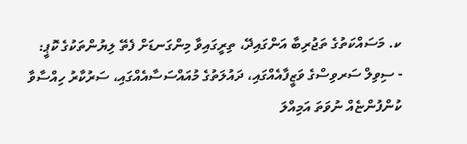ކ. މަސައްކަތުގެ ތަޖުރިބާ އަންގައިދޭ، ތިރީގައިވާ މިންގަނޑަށް ފެތޭ ލިޔުންތަކުގެ ކޮޕީ:
- ސިވިލް ސަރވިސްގެ ވަޒީފާއެއްގައި، ދައުލަތުގެ މުއައްސަސާއެއްގައި، ސަރުކާރު ހިއްސާވާ ކުންފުންޏެއް ނުވަތަ އަމިއްލަ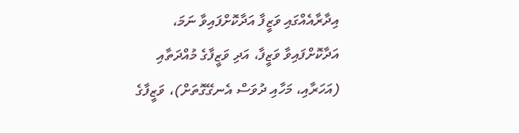އިދާރާއެއްގައި ވަޒީފާ އަދާކޮށްފައިވާ ނަމަ، އަދާކޮށްފައިވާ ވަޒީފާ، އަދި ވަޒީފާގެ މުއްދަތާއި (އަހަރާއި، މަހާއި ދުވަސް އެނގޭގޮތަށް)، ވަޒީފާގެ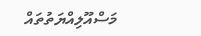މަސްއޫލިއްޔަތުތައް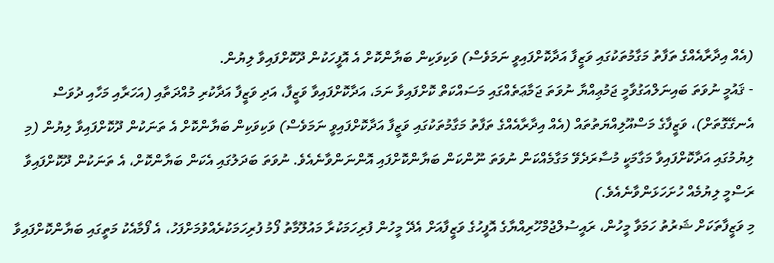(އެއް އިދާރާއެއްގެ ތަފާތު މަގާމުތަކުގައި ވަޒީފާ އަދާކޮށްފައިވީ ނަމަވެސް) ވަކިވަކިން ބަޔާންކޮށް އެ އޮފީހަކުން ދޫކޮށްފައިވާ ލިޔުން.
- ޤައުމީ ނުވަތަ ބައިނަލްއަގުވާމީ ޖަމުޢިއްޔާ ނުވަތަ ޖަމާޢަތެއްގައި މަސައްކަތް ކޮށްފައިވާ ނަމަ، އަދާކޮށްފައިވާ ވަޒީފާ، އަދި ވަޒީފާ އަދާކުރި މުއްދަތާއި (އަހަރާއި މަހާއި ދުވަސް އެނގޭގޮތަށް)، ވަޒީފާގެ މަސްއޫލިއްޔަތުތައް (އެއް އިދާރާއެއްގެ ތަފާތު މަގާމުތަކުގައި ވަޒީފާ އަދާކޮށްފައިވީ ނަމަވެސް) ވަކިވަކިން ބަޔާންކޮށް އެ ތަނަކުން ދޫކޮށްފައިވާ ލިޔުން (މި ލިޔުމުގައި އަދާކޮށްފައިވާ މަގާމަކީ މުސާރަދެވޭ މަގާމެއްކަން ނުވަތަ ނޫންކަން ބަޔާންކޮށްފައި އޮންނަންވާނެއެވެ. ނުވަތަ ބަދަލުގައި އެކަން ބަޔާންކޮށް، އެ ތަނަކުން ދޫކޮށްފައިވާ ރަސްމީ ލިޔުމެއް ހުށަހަޅަންވާނެއެވެ.)
މި ވަޒީފާތަކަށް ޝަރުތު ހަމަވާ މީހުން، ރައީސުލްޖުމްހޫރިއްޔާގެ އޮފީހުގެ ވަޒީފާއަށް އެދޭ މީހުން ފުރިހަމަކުރާ މައުލޫމާތު ފޯމު ފުރިހަމަކުރެއްވުމަށްފަހު، އެ ފޯމާއެކު މަތީގައި ބަޔާންކޮށްފައިވާ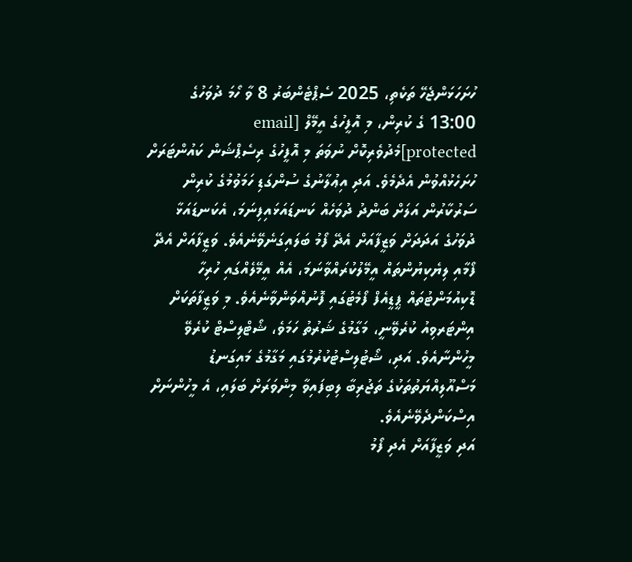ހުށަހަޅަންޖެހޭ ތަކެތި، 2025 ސެޕްޓެންބަރު 8 ވާ ހޯމަ ދުވަހުގެ 13:00 ގެ ކުރިން، މި އޮފީހުގެ އީމޭލް [email protected]މެދުވެރިކޮށް ނުވަތަ މި އޮފީހުގެ ރިސެޕްޝަން ކައުންޓަރަށް ހުށަހެޅުއްވުން އެދެމެވެ. އަދި އިޢުލާނުގެ ސުންގަޑި ހަމަވުމުގެ ކުރިން ސަރުކާރުން އަލަށް ބަންދު ދުވަހެއް ކަނޑައަޅައިފިނަމަ، އެކަނޑައަޅާ ދުވަހުގެ އަދަދަށް ވަޒީފާއަށް އެދޭ ފޯމު ބަލައިގަނެވޭނެއެވެ. ވަޒީފާއަށް އެދޭ ފޯމާއި ލިޔެކިޔުންތައް އީމޭލުކުރައްވާނަމަ، އެއް އީމޭލެއްގައި ހުރިހާ ޑޮކިއުމަންޓުތައް ޕީޑީއެފް ފޯމެޓުގައި ފޮނުއްވަންވާނެއެވެ. މި ވަޒީފާތަކަށް އިންޓަރވިއު ކުރެވޭނީ، މަގާމުގެ ޝަރުތު ހަމަވެ، ޝޯޓްލިސްޓް ކުރެވޭ މީހުންނާއެވެ. އަދި، ޝޯޓުލިސްޓުކުރުމުގައި މަގާމުގެ މައިގަނޑު މަސްއޫލިއްޔަތުތަކުގެ ތަޖުރިބާ ލިބިފައިވާ މިންވަރަށް ބަލައި، އެ މީހުންނަށް އިސްކަންދެވޭނެއެވެ.
އަދި ވަޒީފާއަށް އެދި ފޯމު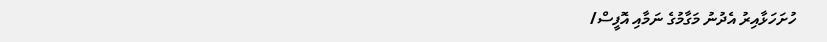ހުށަހަޅާއިރު އެދުނު މަގާމުގެ ނަމާއި އޮފީސް/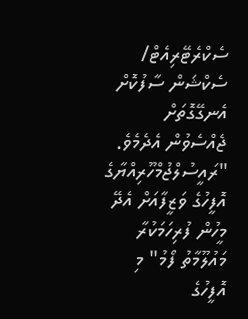ސެކްރެޓޭރިއެޓް/ ސެކްޝަން ސާފުކޮށް އެނގޭގޮތަށް ޖެއްސެވުން އެދެމެވެ. "ރައީސުލްޖުމްހޫރިއްޔާގެ އޮފީހުގެ ވަޒީފާއަށް އެދޭ މީހުން ފުރިހަމަކުރާ މައުލޫމާތު ފޯމު" މި އޮފީހުގެ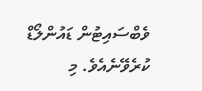ވެބްސައިޓުން ޑައުންލޯޑް ކުރެވޭނެއެވެ. މި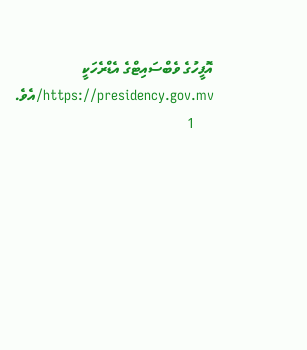އޮފީހުގެ ވެބްސައިޓްގެ އެޑްރެހަކީ https://presidency.gov.mv/އެވެ.
     1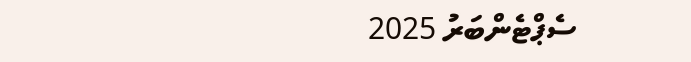ސެޕްޓެންބަރު 2025